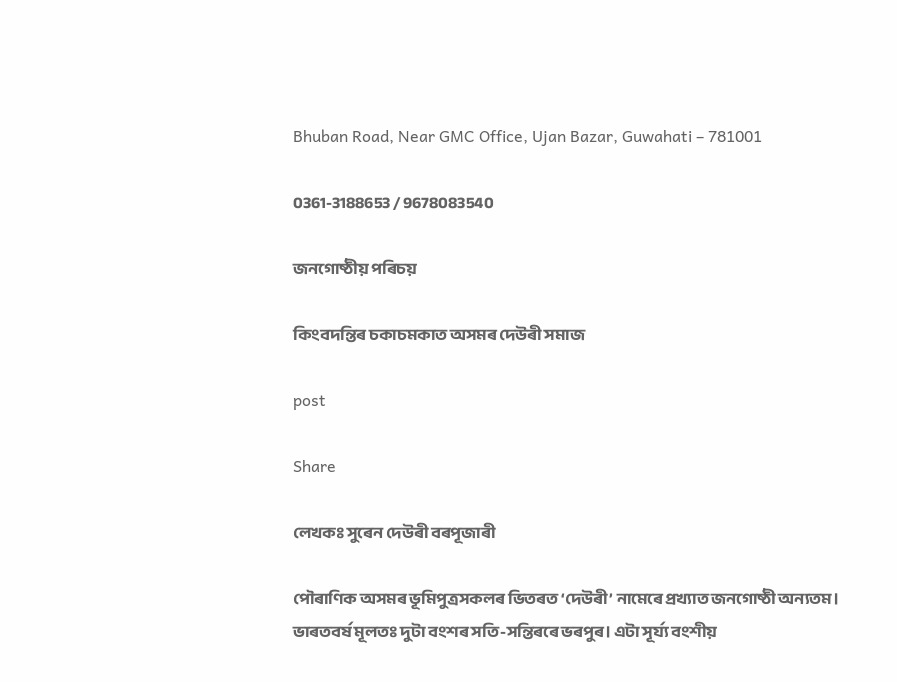Bhuban Road, Near GMC Office, Ujan Bazar, Guwahati – 781001

0361-3188653 / 9678083540

জনগোষ্ঠীয় পৰিচয়

কিংবদন্তিৰ চকাচমকাত অসমৰ দেউৰী সমাজ

post

Share

লেখকঃ সুৰেন দেউৰী বৰপূজাৰী

পৌৰাণিক অসমৰ ভূমিপুত্ৰসকলৰ ভিতৰত ‘দেউৰী’ নামেৰে প্ৰখ্যাত জনগোষ্ঠী অন্যতম। ভাৰতবৰ্ষ মূলতঃ দুটা বংশৰ সতি-সন্তিৰৰে ভৰপুৰ। এটা সূৰ্য্য বংশীয়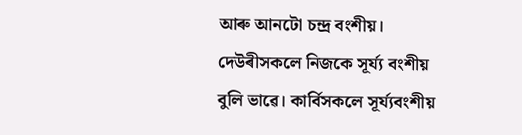আৰু আনটো চন্দ্ৰ বংশীয়। দেউৰীসকলে নিজকে সূৰ্য্য বংশীয় বুলি ভাৱে। কাৰ্বিসকলে সূৰ্য্যবংশীয়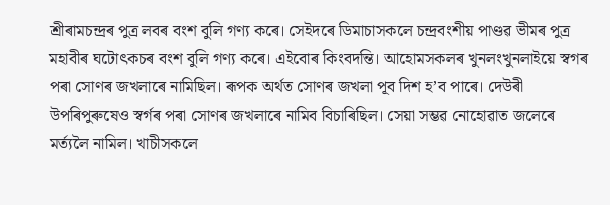শ্ৰীৰামচন্দ্ৰৰ পুত্ৰ লবৰ বংশ বুলি গণ্য কৰে। সেইদৰে ডিমাচাসকলে চন্দ্ৰবংশীয় পাণ্ডৱ ভীমৰ পুত্ৰ মহাবীৰ ঘটোৎকচৰ বংশ বুলি গণ্য কৰে। এইবোৰ কিংবদন্তি। আহোমসকলৰ খুনলংখুনলাইয়ে স্বগৰ পৰা সোণৰ জখলাৰে নামিছিল। ৰূপক অৰ্থত সোণৰ জখলা পূব দিশ হ’ব পাৰে। দেউৰী উপৰিপুৰুষেও স্বৰ্গৰ পৰা সোণৰ জখলাৰে নামিব বিচাৰিছিল। সেয়া সম্ভৱ নোহোৱাত জলেৰে মৰ্ত্যলৈ নামিল। খাচীসকলে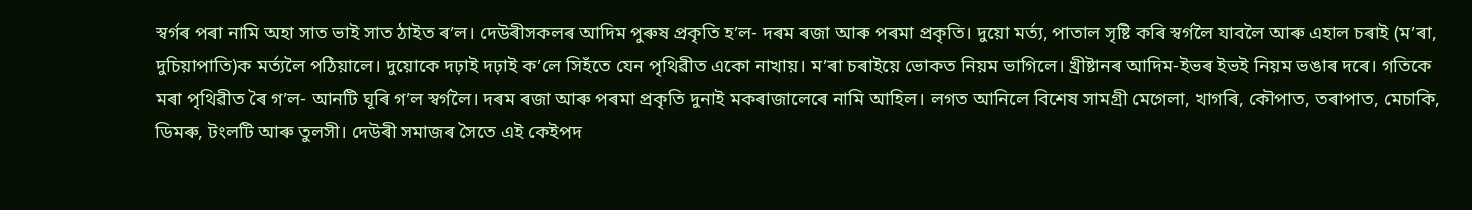স্বৰ্গৰ পৰা নামি অহা সাত ভাই সাত ঠাইত ৰ’ল। দেউৰীসকলৰ আদিম পুৰুষ প্ৰকৃতি হ’ল- দৰম ৰজা আৰু পৰমা প্ৰকৃতি। দুয়ো মৰ্ত্য, পাতাল সৃষ্টি কৰি স্বৰ্গলৈ যাবলৈ আৰু এহাল চৰাই (ম’ৰা, দুচিয়াপাতি)ক মৰ্ত্যলৈ পঠিয়ালে। দুয়োকে দঢ়াই দঢ়াই ক’লে সিহঁতে যেন পৃথিৱীত একো নাখায়। ম’ৰা চৰাইয়ে ভোকত নিয়ম ভাগিলে। খ্ৰীষ্টানৰ আদিম-ইভৰ ইভই নিয়ম ভঙাৰ দৰে। গতিকে মৰা পৃথিৱীত ৰৈ গ’ল- আনটি ঘূৰি গ’ল স্বৰ্গলৈ। দৰম ৰজা আৰু পৰমা প্ৰকৃতি দুনাই মকৰাজালেৰে নামি আহিল। লগত আনিলে বিশেষ সামগ্ৰী মেগেলা, খাগৰি, কৌপাত, তৰাপাত, মেচাকি, ডিমৰু, টংলটি আৰু তুলসী। দেউৰী সমাজৰ সৈতে এই কেইপদ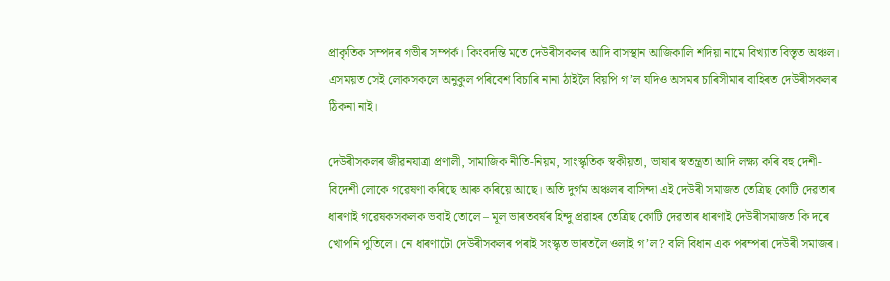প্ৰাকৃতিক সম্পদৰ গভীৰ সম্পৰ্ক। কিংবদন্তি মতে দেউৰীসকলৰ আদি বাসস্থান আজিকালি শদিয়া নামে বিখ্যাত বিস্তৃত অঞ্চল। এসময়ত সেই লোকসকলে অনুকুল পৰিবেশ বিচাৰি নানা ঠাইলৈ বিয়পি গ’ল যদিও অসমৰ চাৰিসীমাৰ বাহিৰত দেউৰীসকলৰ ঠিকনা নাই।

দেউৰীসকলৰ জীৱনযাত্ৰা প্ৰণালী, সামাজিক নীতি-নিয়ম, সাংস্কৃতিক স্বকীয়তা, ভাষাৰ স্বতন্ত্ৰতা আদি লক্ষ্য কৰি বহু দেশী-বিদেশী লোকে গৱেষণা কৰিছে আৰু কৰিয়ে আছে। অতি দুৰ্গম অঞ্চলৰ বাসিন্দা এই দেউৰী সমাজত তেত্ৰিছ কোটি দেৱতাৰ ধাৰণাই গৱেষকসকলক ভবাই তোলে – মূল ভাৰতবৰ্ষৰ হিন্দু প্ৰৱাহৰ তেত্ৰিছ কোটি দেৱতাৰ ধাৰণাই দেউৰীসমাজত কি দৰে খোপনি পুতিলে। নে ধাৰণাটো দেউৰীসকলৰ পৰাই সংস্কৃত ভাৰতলৈ ওলাই গ’ল? বলি বিধান এক পৰম্পৰা দেউৰী সমাজৰ।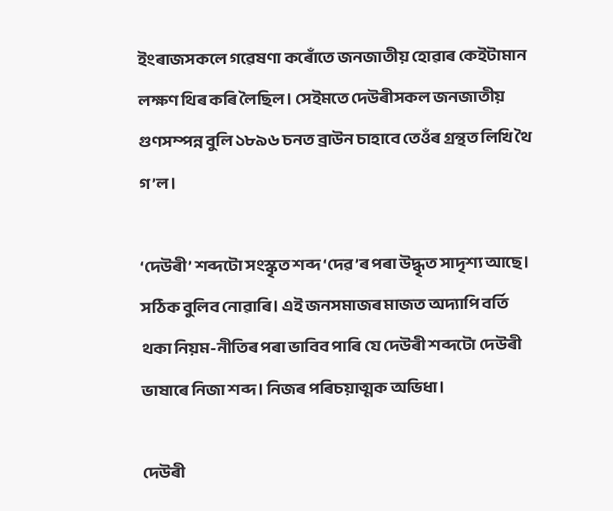ইংৰাজসকলে গৱেষণা কৰোঁতে জনজাতীয় হোৱাৰ কেইটামান লক্ষণ থিৰ কৰি লৈছিল। সেইমতে দেউৰীসকল জনজাতীয় গুণসম্পন্ন বুলি ১৮৯৬ চনত ব্ৰাউন চাহাবে তেওঁৰ গ্ৰন্থত লিখি থৈ গ’ল।

‘দেউৰী’ শব্দটো সংস্কৃত শব্দ ‘দেৱ’ৰ পৰা উদ্ধৃত সাদৃশ্য আছে। সঠিক বুলিব নোৱাৰি। এই জনসমাজৰ মাজত অদ্যাপি বৰ্তি থকা নিয়ম-নীতিৰ পৰা ভাবিব পাৰি যে দেউৰী শব্দটো দেউৰী ভাষাৰে নিজা শব্দ। নিজৰ পৰিচয়াত্মক অভিধা।

দেউৰী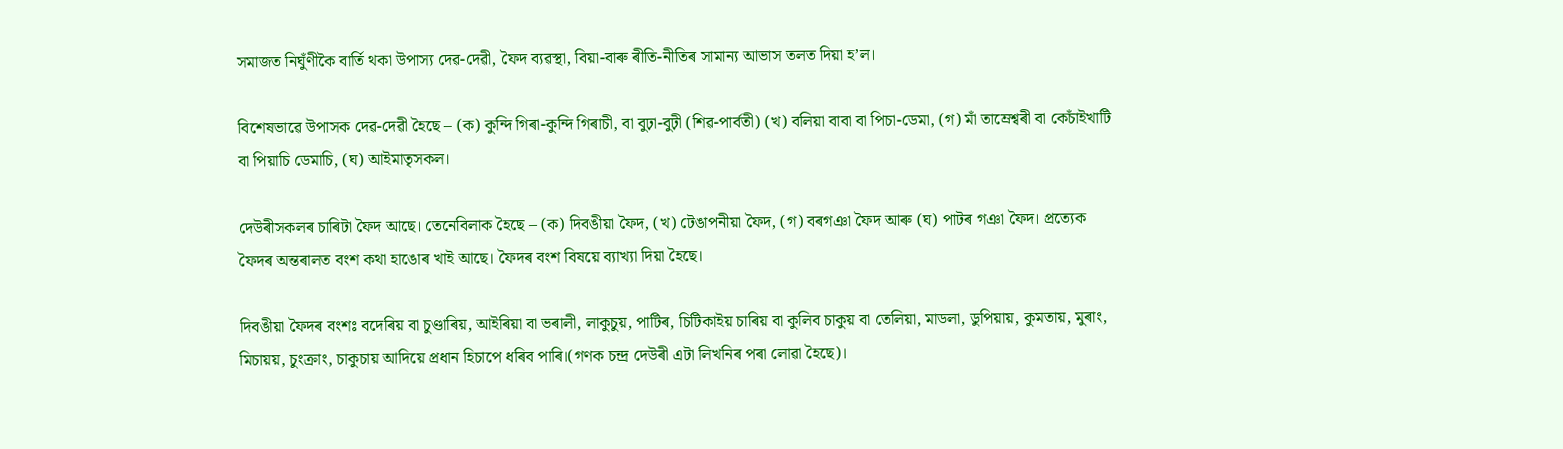সমাজত নিঘুঁণীকৈ বাৰ্তি থকা উপাস্য দেৱ-দেৱী, ফৈদ ব্যৱস্থা, বিয়া-বাৰু ৰীতি-নীতিৰ সামান্য আভাস তলত দিয়া হ’ল।

বিশেষভাৱে উপাসক দেৱ-দেৱী হৈছে – (ক) কুন্দি গিৰা-কুন্দি গিৰাচী, বা বুঢ়া-বুঢ়ী (শিৱ-পাৰ্বতী) (খ) বলিয়া বাবা বা পিচা-ডেমা, (গ) মাঁ তাম্ৰেশ্বৰী বা কেচাঁইখাটি বা পিয়াচি ডেমাচি, (ঘ) আইমাতৃসকল।

দেউৰীসকলৰ চাৰিটা ফৈদ আছে। তেনেবিলাক হৈছে – (ক) দিবঙীয়া ফৈদ, (খ) টেঙাপনীয়া ফৈদ, (গ) বৰগঞা ফৈদ আৰু (ঘ) পাটৰ গঞা ফৈদ। প্ৰত্যেক ফৈদৰ অন্তৰালত বংশ কথা হাঙোৰ খাই আছে। ফৈদৰ বংশ বিষয়ে ব্যাখ্যা দিয়া হৈছে।

দিবঙীয়া ফৈদৰ বংশঃ বদেৰিয় বা চুণ্ডাৰিয়, আইৰিয়া বা ভৰালী, লাকুচুয়, পাটিৰ, চিটিকাইয় চাৰিয় বা কুলিব চাকুয় বা তেলিয়া, মাডলা, ডুপিয়ায়, কুমতায়, মুৰাং, মিচায়য়, চুংক্ৰাং, চাকুচায় আদিয়ে প্ৰধান হিচাপে ধৰিব পাৰি।(গণক চন্দ্ৰ দেউৰী এটা লিখনিৰ পৰা লোৱা হৈছে)।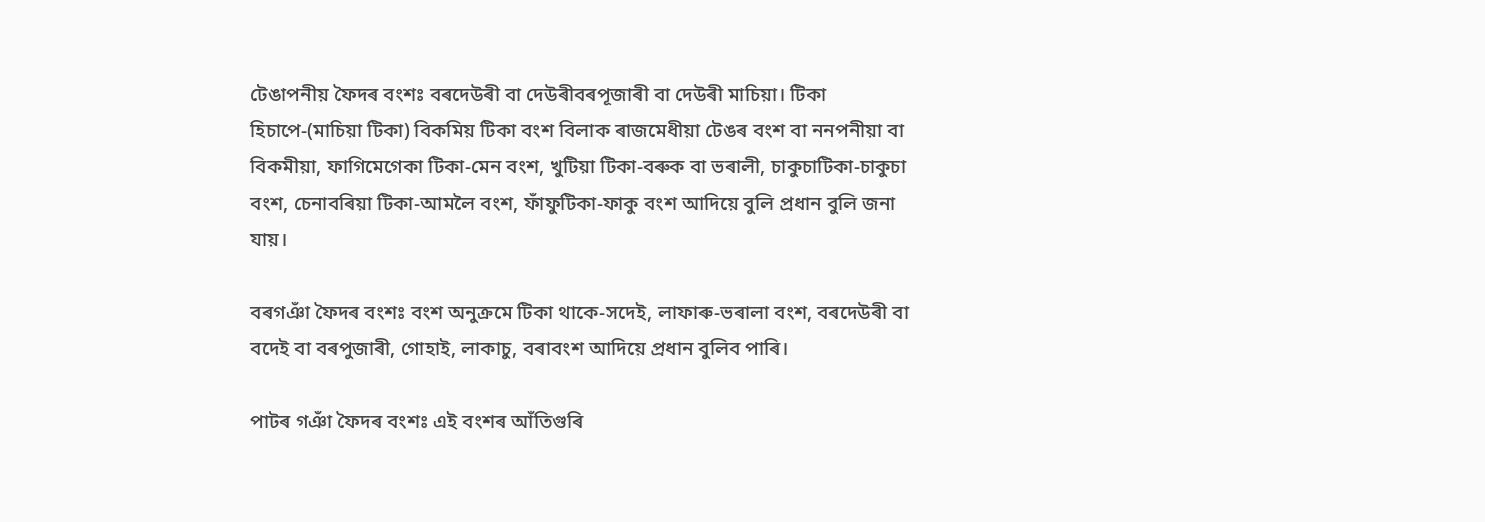টেঙাপনীয় ফৈদৰ বংশঃ বৰদেউৰী বা দেউৰীবৰপূজাৰী বা দেউৰী মাচিয়া। টিকা হিচাপে-(মাচিয়া টিকা) বিকমিয় টিকা বংশ বিলাক ৰাজমেধীয়া টেঙৰ বংশ বা ননপনীয়া বা বিকমীয়া, ফাগিমেগেকা টিকা-মেন বংশ, খুটিয়া টিকা-বৰুক বা ভৰালী, চাকুচাটিকা-চাকুচা বংশ, চেনাবৰিয়া টিকা-আমলৈ বংশ, ফাঁফুটিকা-ফাকু বংশ আদিয়ে বুলি প্ৰধান বুলি জনা যায়।

বৰগঞাঁ ফৈদৰ বংশঃ বংশ অনুক্ৰমে টিকা থাকে-সদেই, লাফাৰু-ভৰালা বংশ, বৰদেউৰী বা বদেই বা বৰপুজাৰী, গোহাই, লাকাচু, বৰাবংশ আদিয়ে প্ৰধান বুলিব পাৰি।

পাটৰ গঞাঁ ফৈদৰ বংশঃ এই বংশৰ আঁতিগুৰি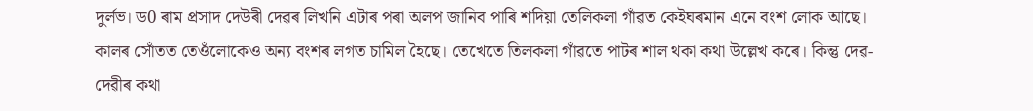দুৰ্লভ। ড0 ৰাম প্ৰসাদ দেউৰী দেৱৰ লিখনি এটাৰ পৰা অলপ জানিব পাৰি শদিয়া তেলিকলা গাঁৱত কেইঘৰমান এনে বংশ লোক আছে। কালৰ সোঁতত তেওঁলোকেও অন্য বংশৰ লগত চামিল হৈছে। তেখেতে তিলকলা গাঁৱতে পাটৰ শাল থকা কথা উল্লেখ কৰে। কিন্তু দেৱ-দেৱীৰ কথা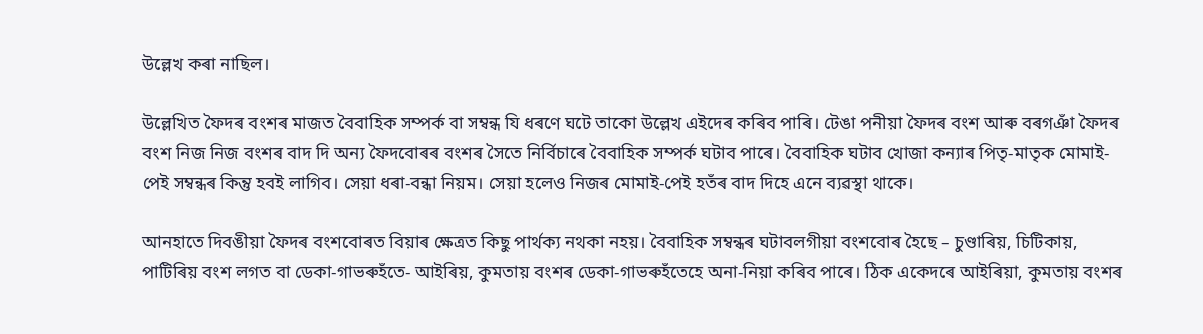উল্লেখ কৰা নাছিল।

উল্লেখিত ফৈদৰ বংশৰ মাজত বৈবাহিক সম্পৰ্ক বা সম্বন্ধ যি ধৰণে ঘটে তাকো উল্লেখ এইদেৰ কৰিব পাৰি। টেঙা পনীয়া ফৈদৰ বংশ আৰু বৰগঞাঁ ফৈদৰ বংশ নিজ নিজ বংশৰ বাদ দি অন্য ফৈদবোৰৰ বংশৰ সৈতে নিৰ্বিচাৰে বৈবাহিক সম্পৰ্ক ঘটাব পাৰে। বৈবাহিক ঘটাব খোজা কন্যাৰ পিতৃ-মাতৃক মোমাই-পেই সম্বন্ধৰ কিন্তু হবই লাগিব। সেয়া ধৰা-বন্ধা নিয়ম। সেয়া হলেও নিজৰ মোমাই-পেই হতঁৰ বাদ দিহে এনে ব্যৱস্থা থাকে।

আনহাতে দিবঙীয়া ফৈদৰ বংশবোৰত বিয়াৰ ক্ষেত্ৰত কিছু পাৰ্থক্য নথকা নহয়। বৈবাহিক সম্বন্ধৰ ঘটাবলগীয়া বংশবোৰ হৈছে – চুণ্ডাৰিয়, চিটিকায়, পাটিৰিয় বংশ লগত বা ডেকা-গাভৰুহঁতে- আইৰিয়, কুমতায় বংশৰ ডেকা-গাভৰুহঁতেহে অনা-নিয়া কৰিব পাৰে। ঠিক একেদৰে আইৰিয়া, কুমতায় বংশৰ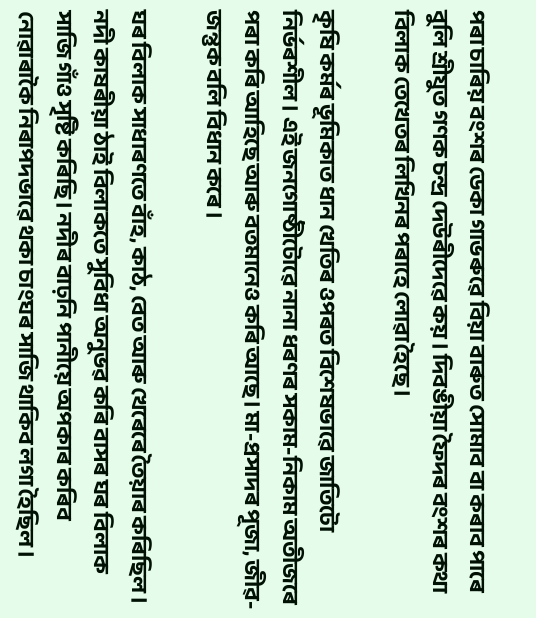পৰা চাৰিয় বংশৰ ডেকা গাভৰুৱে বিয়া বাৰুত সোমাব বা কৰাব পাৰে বুলি শ্ৰীযুত গণক চন্দ্ৰ দেউৰীদেৱে কয়। দিবঙীয়া ফৈদৰ বংশৰ কথা বিলাক তেখেতৰ লিখিনৰ পৰাহে লোৱা হৈছে।

কৃষি কৰ্মৰ ভূমিকাত ধান খেতিৰ ওপৰত বিশেষভাৱে জাতিটো নিৰ্ভৰশীল। এই জনগোষ্ঠীটোৱে নানা ধৰণৰ সকাম-নিকাম অতীজৰে পৰা কৰি আহিছে আৰু বতমানেও কৰি আছে। মা-প্ৰসাদৰ পূজা, জীৱ-জন্তুক বলি বিধান কৰে।

ঘৰ বিলাক সাধাৰণতে বাঁহ, কাঠ, বেত আৰু খেৰেৰে তৈয়াৰ কৰিছিল। নদী কাষৰীয়া ঠাই বিলাকতে সুবিধা অনুভৱ কৰি বাসৰ ঘৰ বিলাক সাজি গাঁও সৃষ্টি কৰিছি। নদীৰ বাঢ়নি পানীয়ে অপকাৰ কৰিব নোৱাৰাকৈ নিৰাপদভাৱে থকা চাংঘৰ সাজি থাকিব লগা হৈছিল।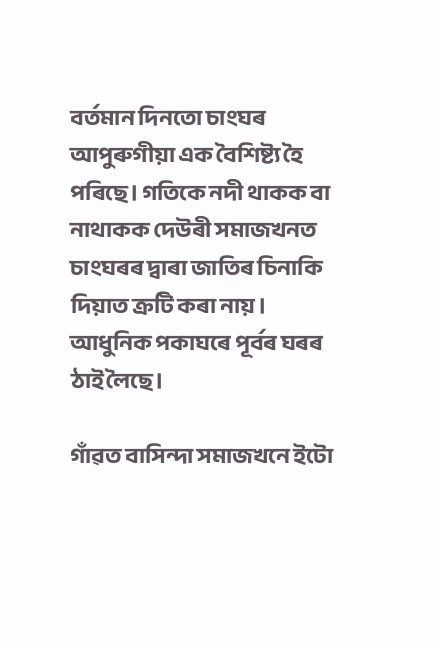বৰ্তমান দিনতো চাংঘৰ আপুৰুগীয়া এক বৈশিষ্ট্য হৈ পৰিছে। গতিকে নদী থাকক বা নাথাকক দেউৰী সমাজখনত চাংঘৰৰ দ্বাৰা জাতিৰ চিনাকি দিয়াত ক্ৰটি কৰা নায়। আধুনিক পকাঘৰে পূৰ্বৰ ঘৰৰ ঠাই লৈছে।

গাঁৱত বাসিন্দা সমাজখনে ইটো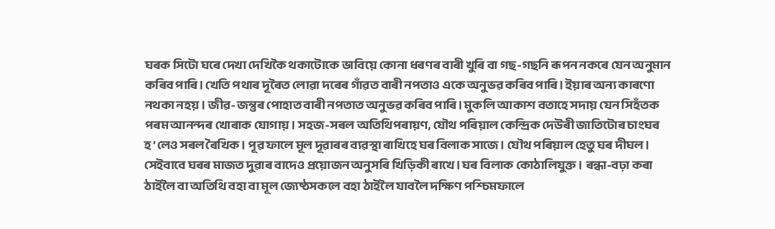ঘৰক সিটো ঘৰে দেখা দেখিকৈ থকাটোকে ভাবিয়ে কোনা ধৰণৰ বাৰী খুৰি বা গছ-গছনি ৰূপন নকৰে যেন অনুমান কৰিব পাৰি। খেতি পথাৰ দূৰৈত লোৱা দৰেৰ গাঁৱত বাৰী নপতাও একে অনুভৱ কৰিব পাৰি। ইয়াৰ অন্য কাৰণো নথকা নহয়। জীৱ-জন্তুৰ পোহাত বাৰী নপতাত অনুভৱ কৰিব পাৰি। মুকলি আকাশ বতাহে সদায় যেন সিহঁতক পৰম আনন্দৰ খোৰাক যোগায়। সহজ-সৰল অতিথিপৰায়ণ, যৌথ পৰিয়াল কেন্দ্ৰিক দেউৰী জাতিটোৰ চাংঘৰ হ’লেও সৰল ৰৈখিক। পূৱ ফালে মূল দূৱাৰৰ ব্যৱস্থা ৰাখিহে ঘৰ বিলাক সাজে। যৌথ পৰিয়াল হেতু ঘৰ দীঘল। সেইবাবে ঘৰৰ মাজত দুৱাৰ বাদেও প্ৰয়োজন অনুসৰি খিড়িকী ৰাখে। ঘৰ বিলাক কোঠালিযুক্ত। ৰন্ধা-বঢ়া কৰা ঠাইলৈ বা অতিথি বহা বা মূল জ্যেষ্ঠসকলে বহা ঠাইলৈ যাবলৈ দক্ষিণ পশ্চিমফালে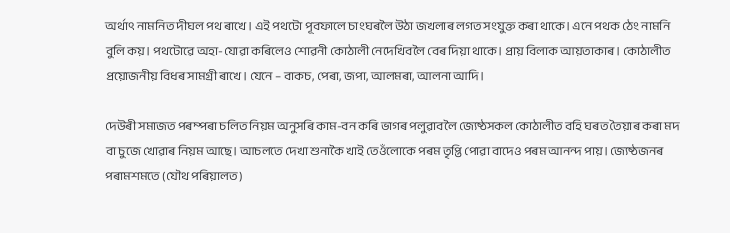অৰ্থাৎ নামনিত দীঘল পথ ৰাখে। এই পথটো পূবফালে চাংঘৰলৈ উঠা জখলাৰ লগত সংযুক্ত কৰা থাকে। এনে পথক ঠেং নামনি বুলি কয়। পথটোৱে অহা-যোৱা কৰিলেও শোৱনী কোঠালী নেদেখিবলৈ বেৰ দিয়া থাকে। প্ৰায় বিলাক আয়তাকাৰ। কোঠালীত প্ৰয়োজনীয় বিধৰ সামগ্ৰী ৰাখে। যেনে – বাকচ, পেৰা, জপা, আলমৰা, আলনা আদি।

দেউৰী সমাজত পৰম্পৰা চলিত নিয়ম অনুসৰি কাম-বন কৰি ভাগৰ পলুৱাবলৈ জ্যেষ্ঠসকল কোঠালীত বহি ঘৰত তৈয়াৰ কৰা মদ বা চুজে খোৱাৰ নিয়ম আছে। আচলতে দেখা শুনাকৈ খাই তেওঁলোকে পৰম তৃপ্তি পোৱা বাদেও পৰম আনন্দ পায়। জ্যেষ্ঠজনৰ পৰামশমতে (যৌথ পৰিয়ালত)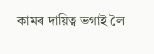কামৰ দায়িত্ব ভগাই লৈ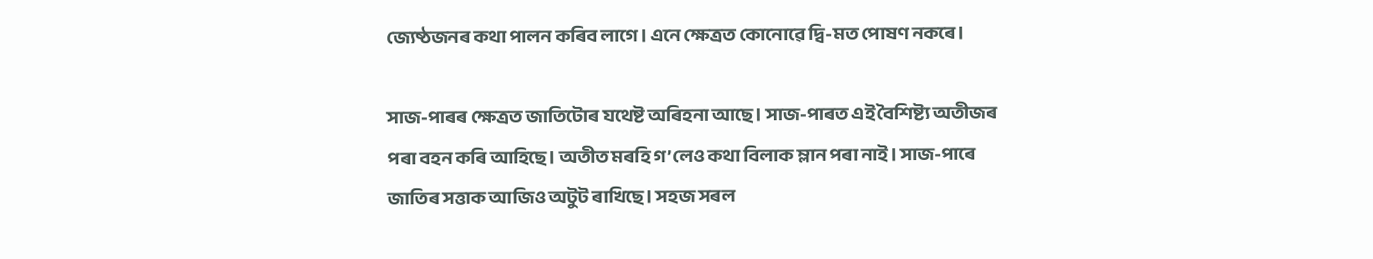জ্যেষ্ঠজনৰ কথা পালন কৰিব লাগে। এনে ক্ষেত্ৰত কোনোৱে দ্বি-মত পোষণ নকৰে।

সাজ-পাৰৰ ক্ষেত্ৰত জাতিটোৰ যথেষ্ট অৰিহনা আছে। সাজ-পাৰত এই বৈশিষ্ট্য অতীজৰ পৰা বহন কৰি আহিছে। অতীত মৰহি গ’লেও কথা বিলাক ম্লান পৰা নাই। সাজ-পাৰে জাতিৰ সত্তাক আজিও অটুট ৰাখিছে। সহজ সৰল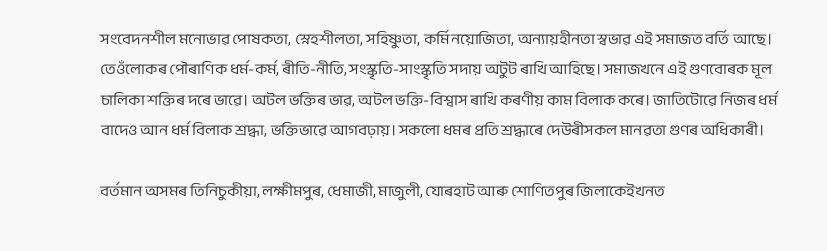সংবেদনশীল মনোভাৱ পোষকতা, স্নেহশীলতা, সহিষ্ণুতা, কৰ্মিনয়োজিতা, অন্যায়হীনতা স্বভাৱ এই সমাজত বৰ্তি আছে। তেওঁলোকৰ পৌৰাণিক ধৰ্ম-কৰ্ম, ৰীতি-নীতি, সংস্কৃতি-সাংস্কৃতি সদায় অটুট ৰাখি আহিছে। সমাজখনে এই গুণবোৰক মূল চালিকা শক্তিৰ দৰে ভাৱে। অটল ভক্তিৰ ভাৱ, অটল ভক্তি-বিশ্বাস ৰাখি কৰণীয় কাম বিলাক কৰে। জাতিটোৱে নিজৰ ধৰ্ম বাদেও আন ধৰ্ম বিলাক শ্ৰদ্ধা, ভক্তিভাৱে আগবঢ়ায়। সকলো ধমৰ প্ৰতি শ্ৰদ্ধাৰে দেউৰীসকল মানৱতা গুণৰ অধিকাৰী।

বৰ্তমান অসমৰ তিনিচুকীয়া, লক্ষীমপুৰ, ধেমাজী, মাজুলী, যোৰহাট আৰু শোণিতপুৰ জিলাকেইখনত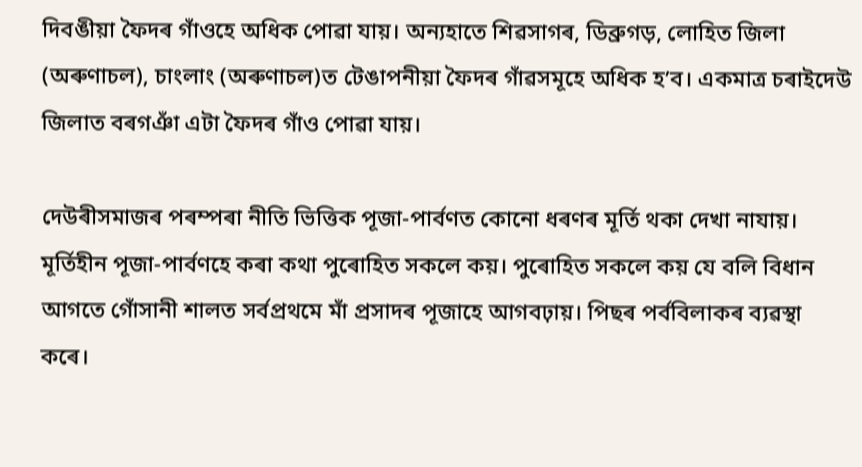দিবঙীয়া ফৈদৰ গাঁওহে অধিক পোৱা যায়। অন্যহাতে শিৱসাগৰ, ডিব্ৰুগড়, লোহিত জিলা (অৰুণাচল), চাংলাং (অৰুণাচল)ত টেঙাপনীয়া ফৈদৰ গাঁৱসমূহে অধিক হ’ব। একমাত্ৰ চৰাইদেউ জিলাত বৰগঞাঁ এটা ফৈদৰ গাঁও পোৱা যায়।

দেউৰীসমাজৰ পৰম্পৰা নীতি ভিত্তিক পূজা-পাৰ্বণত কোনো ধৰণৰ মূৰ্তি থকা দেখা নাযায়। মূৰ্তিহীন পূজা-পাৰ্বণহে কৰা কথা পুৰোহিত সকলে কয়। পুৰোহিত সকলে কয় যে বলি বিধান আগতে গোঁসানী শালত সৰ্বপ্ৰথমে মাঁ প্ৰসাদৰ পূজাহে আগবঢ়ায়। পিছৰ পৰ্ববিলাকৰ ব্যৱস্থা কৰে।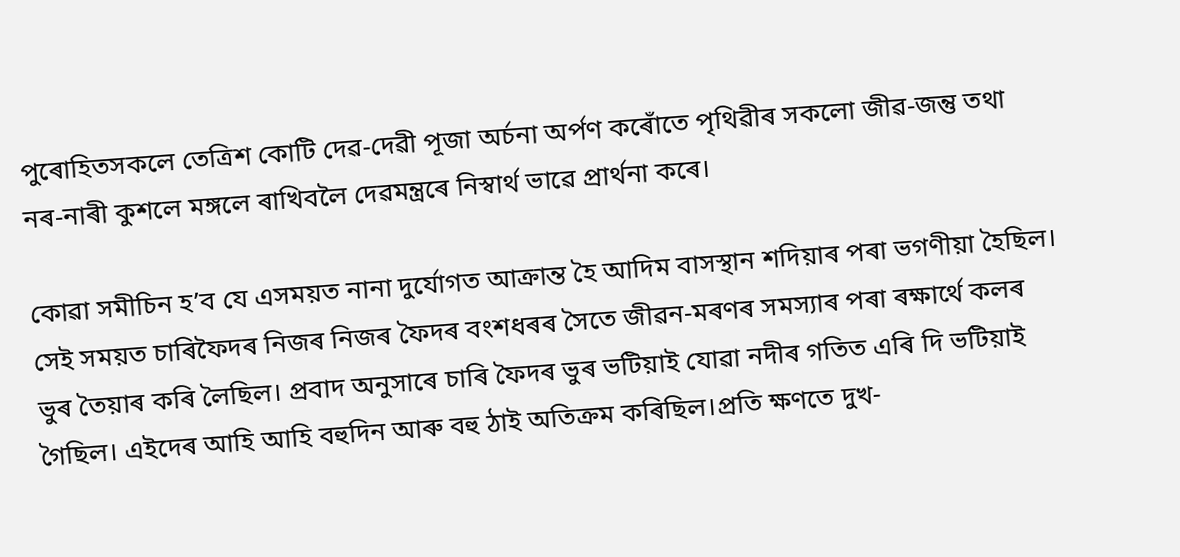পুৰোহিতসকলে তেত্ৰিশ কোটি দেৱ-দেৱী পূজা অৰ্চনা অৰ্পণ কৰোঁতে পৃথিৱীৰ সকলো জীৱ-জন্তু তথা নৰ-নাৰী কুশলে মঙ্গলে ৰাখিবলৈ দেৱমন্ত্ৰৰে নিস্বাৰ্থ ভাৱে প্ৰাৰ্থনা কৰে।

কোৱা সমীচিন হ’ব যে এসময়ত নানা দুৰ্যোগত আক্ৰান্ত হৈ আদিম বাসস্থান শদিয়াৰ পৰা ভগণীয়া হৈছিল। সেই সময়ত চাৰিফৈদৰ নিজৰ নিজৰ ফৈদৰ বংশধৰৰ সৈতে জীৱন-মৰণৰ সমস্যাৰ পৰা ৰক্ষাৰ্থে কলৰ ভুৰ তৈয়াৰ কৰি লৈছিল। প্ৰবাদ অনুসাৰে চাৰি ফৈদৰ ভুৰ ভটিয়াই যোৱা নদীৰ গতিত এৰি দি ভটিয়াই গৈছিল। এইদেৰ আহি আহি বহুদিন আৰু বহু ঠাই অতিক্ৰম কৰিছিল।প্ৰতি ক্ষণতে দুখ-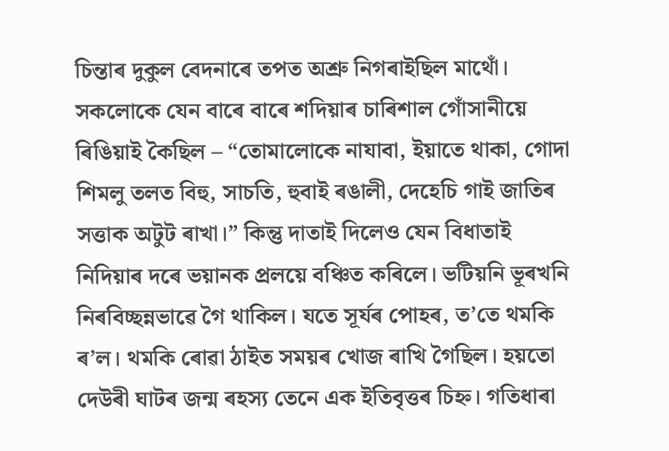চিন্তাৰ দুকুল বেদনাৰে তপত অশ্ৰু নিগৰাইছিল মাথোঁ। সকলোকে যেন বাৰে বাৰে শদিয়াৰ চাৰিশাল গোঁসানীয়ে ৰিঙিয়াই কৈছিল – “তোমালোকে নাযাবা, ইয়াতে থাকা, গোদা শিমলু তলত বিহু, সাচতি, হুবাই ৰঙালী, দেহেচি গাই জাতিৰ সত্তাক অটুট ৰাখা।” কিন্তু দাতাই দিলেও যেন বিধাতাই নিদিয়াৰ দৰে ভয়ানক প্ৰলয়ে বঞ্চিত কৰিলে। ভটিয়নি ভূৰখনি নিৰবিচ্ছন্নভাৱে গৈ থাকিল। যতে সূৰ্যৰ পোহৰ, ত’তে থমকি ৰ’ল। থমকি ৰোৱা ঠাইত সময়ৰ খোজ ৰাখি গৈছিল। হয়তো দেউৰী ঘাটৰ জন্ম ৰহস্য তেনে এক ইতিবৃত্তৰ চিহ্ন। গতিধাৰা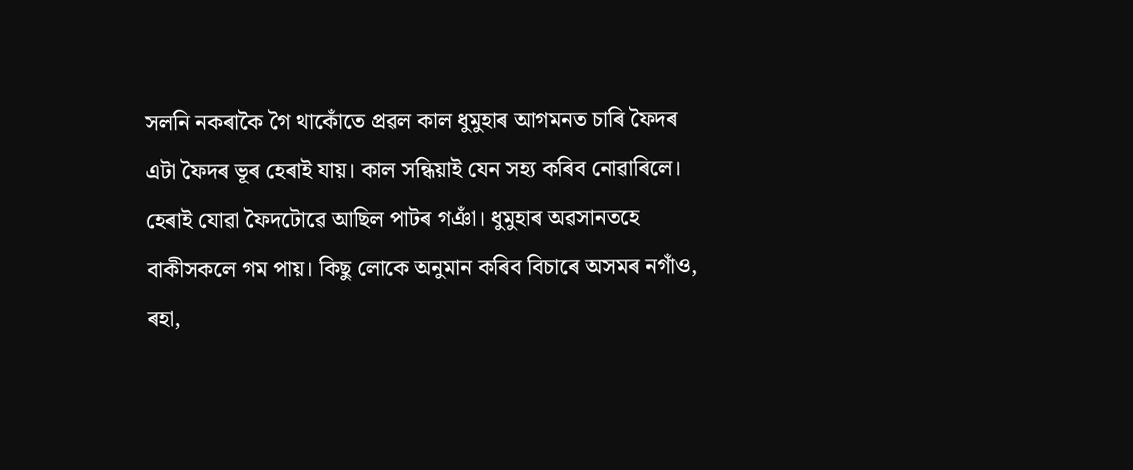সলনি নকৰাকৈ গৈ থাকোঁতে প্ৰৱল কাল ধুমুহাৰ আগমনত চাৰি ফৈদৰ এটা ফৈদৰ ভূৰ হেৰাই যায়। কাল সন্ধিয়াই যেন সহ্য কৰিব নোৱাৰিলে। হেৰাই যোৱা ফৈদটোৱে আছিল পাটৰ গঞাঁ। ধুমুহাৰ অৱসানতহে বাকীসকলে গম পায়। কিছু লোকে অনুমান কৰিব বিচাৰে অসমৰ নগাঁও, ৰহা,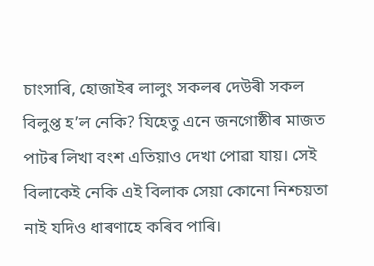চাংসাৰি, হোজাইৰ লালুং সকলৰ দেউৰী সকল বিলুপ্ত হ’ল নেকি? যিহেতু এনে জনগোষ্ঠীৰ মাজত পাটৰ লিখা বংশ এতিয়াও দেখা পোৱা যায়। সেই বিলাকেই নেকি এই বিলাক সেয়া কোনো নিশ্চয়তা নাই যদিও ধাৰণাহে কৰিব পাৰি।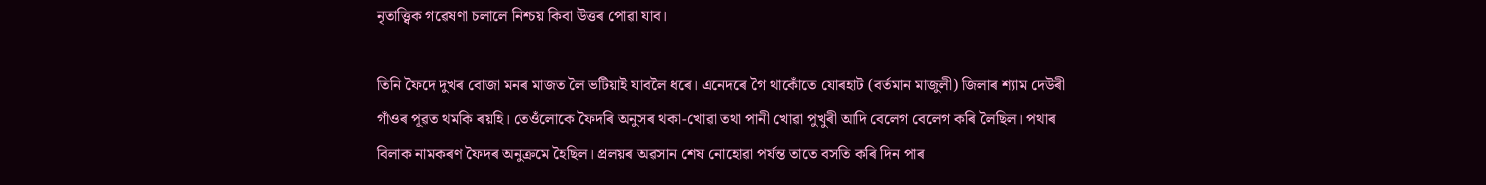নৃতাত্ত্বিক গৱেষণা চলালে নিশ্চয় কিবা উত্তৰ পোৱা যাব।

তিনি ফৈদে দুখৰ বোজা মনৰ মাজত লৈ ভটিয়াই যাবলৈ ধৰে। এনেদৰে গৈ থাকোঁতে যোৰহাট (বৰ্তমান মাজুলী) জিলাৰ শ্যাম দেউৰী গাঁওৰ পূৱত থমকি ৰয়হি। তেওঁলোকে ফৈদৰি অনুসৰ থকা-খোৱা তথা পানী খোৱা পুখুৰী আদি বেলেগ বেলেগ কৰি লৈছিল। পথাৰ বিলাক নামকৰণ ফৈদৰ অনুক্ৰমে হৈছিল। প্ৰলয়ৰ অৱসান শেষ নোহোৱা পৰ্যন্ত তাতে বসতি কৰি দিন পাৰ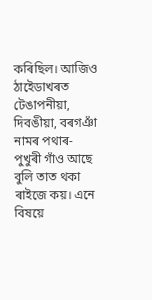কৰিছিল। আজিও ঠাইেডাখৰত টেঙাপনীয়া, দিবঙীয়া, বৰগঞাঁ নামৰ পথাৰ-পুখুৰী গাঁও আছে বুলি তাত থকা ৰাইজে কয়। এনে বিষয়ে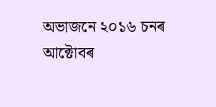অভাজনে ২০১৬ চনৰ আক্টোবৰ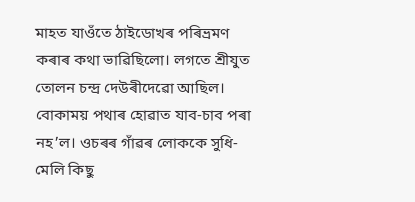মাহত যাওঁতে ঠাইডোখৰ পৰিভ্ৰমণ কৰাৰ কথা ভাৱিছিলো। লগতে শ্ৰীযুত তোলন চন্দ্ৰ দেউৰীদেৱো আছিল। বোকাময় পথাৰ হোৱাত যাব-চাব পৰা নহ’ল। ওচৰৰ গাঁৱৰ লোককে সুধি-মেলি কিছু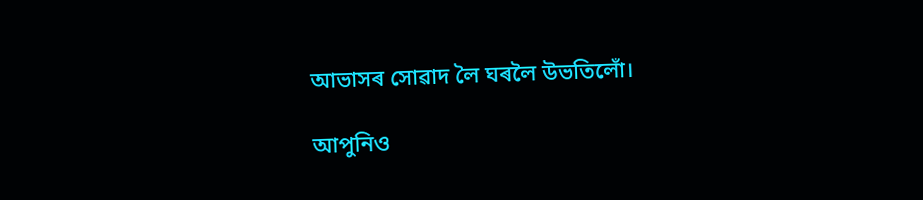আভাসৰ সোৱাদ লৈ ঘৰলৈ উভতিলোঁ।

আপুনিও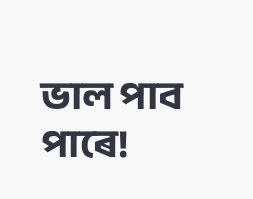ভাল পাব পাৰে!